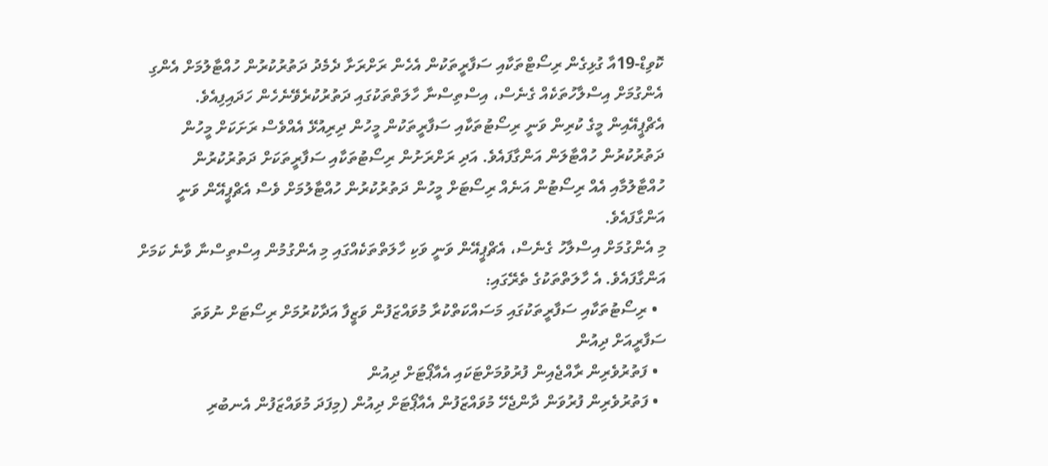ކޮވިޑް-19އާ ގުޅިގެން ރިސޯޓްތަކާއި ސަފާރީތަކުން އެހެން ރަށްރަށާ ދެމެދު ދަތުރުކުރުން ހުއްޓާލުމަށް އެންގި އެންގުމަށް އިސްލާހުތަކެއް ގެނެސް، އިސްތިސްނާ ހާލަތްތަކުގައި ދަތުރުކުރެވޭނެހެން ހަދައިފިއެވެ.
އެޗްޕީއޭއިން މީގެ ކުރިން ވަނީ ރިސޯޓުތަކާއި ސަފާރީތަކުން މީހުން ދިރިއުޅޭ އެއްވެސް ރަށަކަށް މީހުން ދަތުރުކުރުން ހުއްޓާލަން އަންގާފައެވެ. އަދި ރަށްރަށުން ރިސޯޓުތަކާއި ސަފާރީތަކަށް ދަތުރުކުރުން ހުއްޓާލުމާއި އެއް ރިސޯޓުން އަނެއް ރިސޯޓަށް މީހުން ދަތުރުކުރުން ހުއްޓާލުމަށް ވެސް އެޗްޕީއޭން ވަނީ އަންގާފައެވެ.
މި އެންގުމަށް އިސްލާހު ގެނެސް، އެޗްޕީއޭން ވަނީ ވަކި ހާލަތްތަކެއްގައި މި އެންގުމުން އިސްތިސްނާ ވާނެ ކަމަށް އަންގާފައެވެ. އެ ހާލަތްތަކުގެ ތެރޭގައި:
  • ރިސޯޓުތަކާއި ސަފާރީތަކުގައި މަސައްކަތްކުރާ މުވައްޒަފުން ވަޒީފާ އަދާކުރުމަށް ރިސޯޓަށް ނުވަތަ ސަފާރީއަށް ދިއުން
  • ފަތުރުވެރިން ރާއްޖެއިން ފުރުވުމަށްޓަކައި އެއާޕޯޓަށް ދިއުން
  • ފަތުރުވެރިން ފުރުވަން ދާންޖެހޭ މުވައްޒަފުން އެއާޕޯޓަށް ދިއުން (މިފަދަ މުވައްޒަފުން އެނބުރި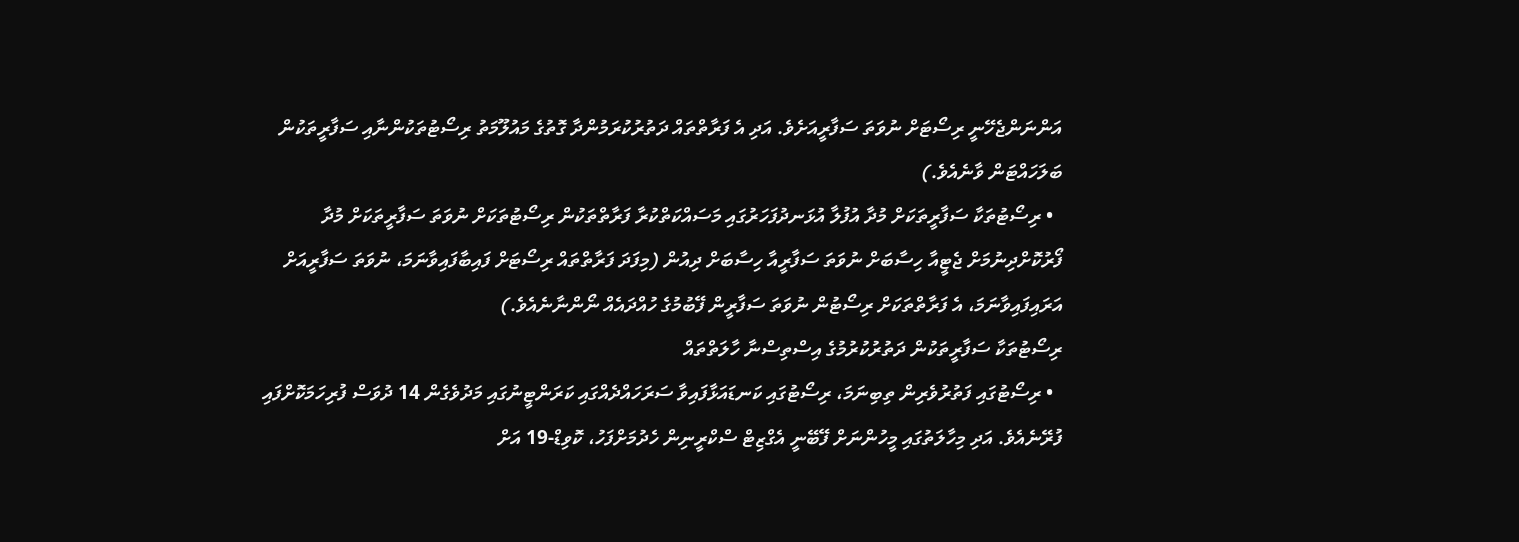އަންނަންޖެހޭނީ ރިސޯޓަށް ނުވަތަ ސަފާރީއަށެވެ. އަދި އެ ފަރާތްތައް ދަތުރުކުރަމުންދާ ގޮތުގެ މައުލޫމަތު ރިސޯޓުތަކުންނާއި ސަފާރީތަކުން ބަލަހައްޓަން ވާނެއެވެ.)
  • ރިސޯޓުތަކާ ސަފާރީތަކަށް މުދާ އުފުލާ އުޅަނދުފަހަރުގައި މަސައްކަތްކުރާ ފަރާތްތަކުން ރިސޯޓުތަކަށް ނުވަތަ ސަފާރީތަކަށް މުދާ ފޯރުކޮށްދިނުމަށް ޖެޓީއާ ހިސާބަށް ނުވަތަ ސަފާރީއާ ހިސާބަށް ދިއުން (މިފަދަ ފަރާތްތައް ރިސޯޓަށް ފައިބާފައިވާނަމަ، ނުވަތަ ސަފާރީއަށް އަރައިފައިވާނަމަ، އެ ފަރާތްތަކަށް ރިސޯޓުން ނުވަތަ ސަފާރީން ފޭބުމުގެ ހުއްދައެއް ނޯންނާނެއެވެ.)
ރިސޯޓުތަކާ ސަފާރީތަކުން ދަތުރުކުރުމުގެ އިސްތިސްނާ ހާލަތްތައް
  • ރިސޯޓުގައި ފަތުރުވެރިން ތިބިނަމަ، ރިސޯޓުގައި ކަނޑައަޅާފައިވާ ސަރަހައްދެއްގައި ކަރަންޓީނުގައި މަދުވެގެން 14 ދުވަސް ފުރިހަމަކޮށްފައި ފުރޭނެއެވެ. އަދި މިހާލަތުގައި މީހުންނަށް ފޭބޭނީ އެގްޒިޓް ސްކްރީނިން ހެދުމަށްފަހު، ކޮވިޑް-19 އަށް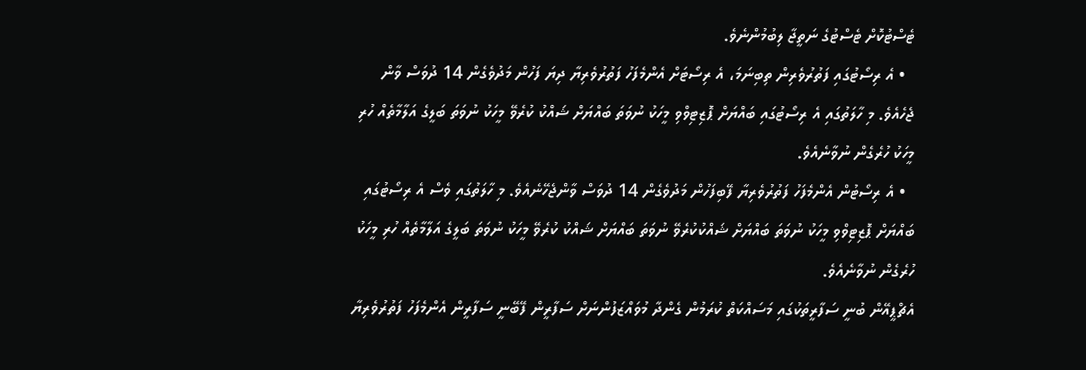ޓެސްޓުކޮށް ޓެސްޓުގެ ނަތީޖާ ލިބުމުންނެވެ.
  • އެ ރިސޯޓުގައި ފަތުރުވެރިން ތިބިނަމަ، އެ ރިސޯޓަށް އެންމެފަހު ފަތުރުވެރިޔާ ދިޔަ ފަހުން މަދުވެގެން 14 ދުވަސް ވާން ޖެހެއެވެ. މި ހާލަތުގައި އެ ރިސޯޓުގައި ބައްޔަށް ޕޮޒިޓިވްވި މީހަކު ނުވަތަ ބައްޔަށް ޝައްކު ކުރެވޭ މީހަކު ނުވަތަ ބަލީގެ އަލާމާތެއް ހުރި މީހަކު ހުރެގެން ނުވާނެއެވެ.
  • އެ ރިސޯޓުން އެންމެފަހު ފަތުރުވެރިޔާ ފޭބިފަހުން މަދުވެގެން 14 ދުވަސް ވާންޖެހޭނެއެވެ. މި ހާލަތުގައި ވެސް އެ ރިސޯޓުގައި ބައްޔަށް ޕޮޒިޓިވްވި މީހަކު ނުވަތަ ބައްޔަށް ޝައްކުކުރެވޭ ނުވަތަ ބައްޔަށް ޝައްކު ކުރެވޭ މީހަކު ނުވަތަ ބަލީގެ އަލާމާތެއް ހުރި މީހަކު ހުރެގެން ނުވާނެއެވެ.
އެޗްޕީއޭން ބުނީ ސަފާރީތަކުގައި މަސައްކަތް ކުރަމުން ގެންދާ މުވައްޒަފުންނަށް ސަފާރީން ފޭބޭނީ ސަފާރީން އެންމެފަހު ފަތުރުވެރިޔާ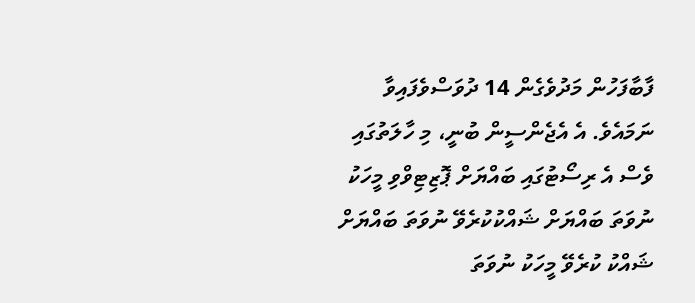ފާބާފަހުން މަދުވެގެން 14 ދުވަސްވެފައިވާ ނަމައެވެ. އެ އެޖެންސީން ބުނީ، މި ހާލަތުގައި ވެސް އެ ރިސޯޓުގައި ބައްޔަށް ޕޮޒިޓިވްވި މީހަކު ނުވަތަ ބައްޔަށް ޝައްކުކުރެވޭ ނުވަތަ ބައްޔަށް ޝައްކު ކުރެވޭ މީހަކު ނުވަތަ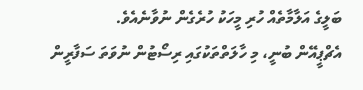ބަލީގެ އަލާމާތެއް ހުރި މީހަކު ހުރެގެން ނުވާނެއެވެ.
އެޗްޕީއޭން ބުނީ، މި ހާލަތްތަކުގައި ރިސޯޓުން ނުވަތަ ސަފާރީން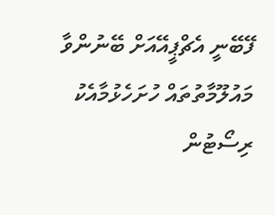ފޭބޭނީ އެޗްޕީއޭއަށް ބޭނުންވާ މައުލޫމާތުތައް ހުށަހެޅުމާއެކު ރިސޯޓުން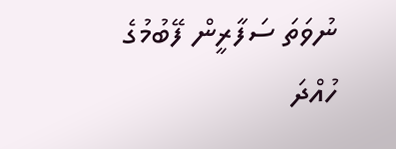ނުވަތަ ސަފާރީން ފޭބުމުގެ ހުއްދަ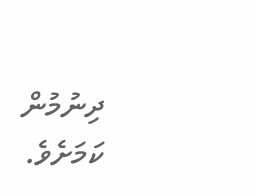ދިނުމުން ކަމަށެވެ.